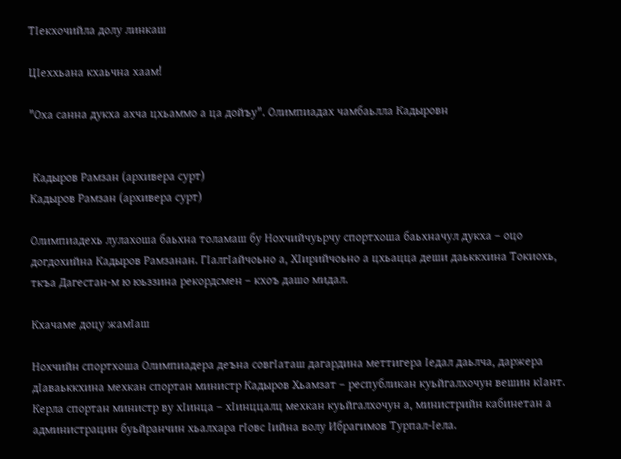ТIекхочийла долу линкаш

ЦIеххьана кхаьчна хаам!

"Оха санна дукха ахча цхьаммо а ца дойъу". Олимпиадах чамбаьлла Кадыровн


 Кадыров Рамзан (архивера сурт)
Кадыров Рамзан (архивера сурт)

Олимпиадехь лулахоша баьхна толамаш бу Нохчийчуьрчу спортхоша баьхначул дукха – оцо догдохийна Кадыров Рамзанан. ГIалгIайчоьно а, ХIирийчоьно а цхьацца деши даьккхина Токиохь, ткъа Дагестан-м ю юьззина рекордсмен – кхоъ дашо мидал.

Кхачаме доцу жамIаш

Нохчийн спортхоша Олимпиадера деъна совгIаташ дагардина меттигера Iедал даьлча, даржера дIаваьккхина мехкан спортан министр Кадыров Хьамзат – республикан куьйгалхочун вешин кIант. Керла спортан министр ву хIинца – хIинццалц мехкан куьйгалхочун а, министрийн кабинетан а администрацин буьйранчин хьалхара гIовс Iийна волу Ибрагимов Турпал-Iела.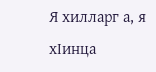Я хилларг а, я хIинца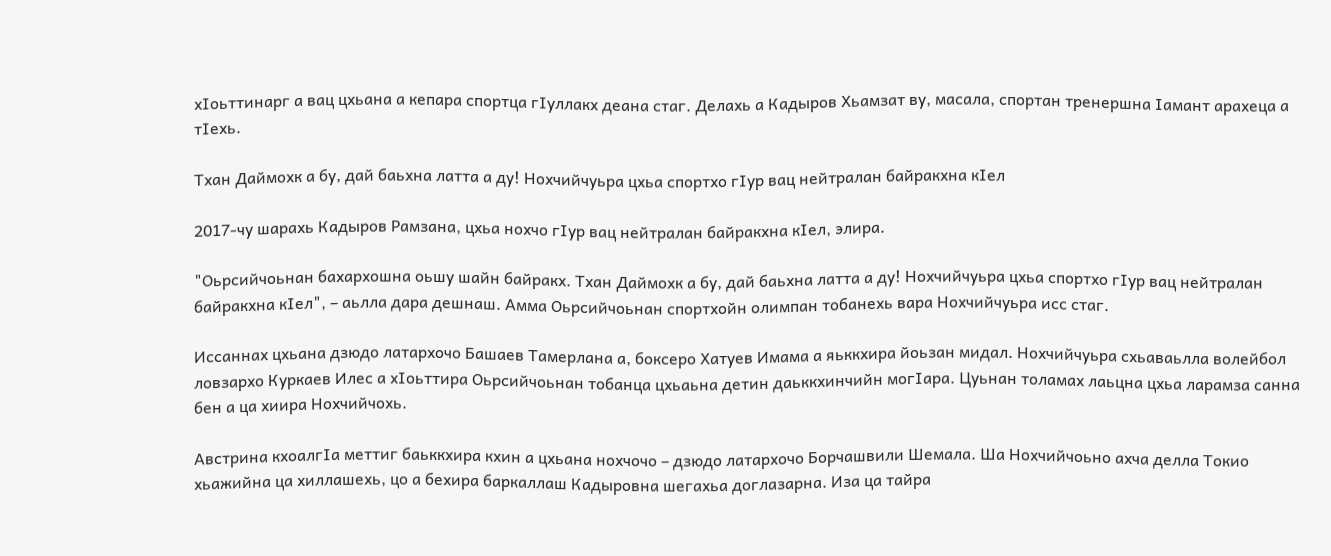хIоьттинарг а вац цхьана а кепара спортца гIуллакх деана стаг. Делахь а Кадыров Хьамзат ву, масала, спортан тренершна Iамант арахеца а тIехь.

Тхан Даймохк а бу, дай баьхна латта а ду! Нохчийчуьра цхьа спортхо гIур вац нейтралан байракхна кIел

2017-чу шарахь Кадыров Рамзана, цхьа нохчо гIур вац нейтралан байракхна кIел, элира.

"Оьрсийчоьнан бахархошна оьшу шайн байракх. Тхан Даймохк а бу, дай баьхна латта а ду! Нохчийчуьра цхьа спортхо гIур вац нейтралан байракхна кIел", – аьлла дара дешнаш. Амма Оьрсийчоьнан спортхойн олимпан тобанехь вара Нохчийчуьра исс стаг.

Иссаннах цхьана дзюдо латархочо Башаев Тамерлана а, боксеро Хатуев Имама а яьккхира йоьзан мидал. Нохчийчуьра схьаваьлла волейбол ловзархо Куркаев Илес а хIоьттира Оьрсийчоьнан тобанца цхьаьна детин даьккхинчийн могIара. Цуьнан толамах лаьцна цхьа ларамза санна бен а ца хиира Нохчийчохь.

Австрина кхоалгIа меттиг баьккхира кхин а цхьана нохчочо – дзюдо латархочо Борчашвили Шемала. Ша Нохчийчоьно ахча делла Токио хьажийна ца хиллашехь, цо а бехира баркаллаш Кадыровна шегахьа доглазарна. Иза ца тайра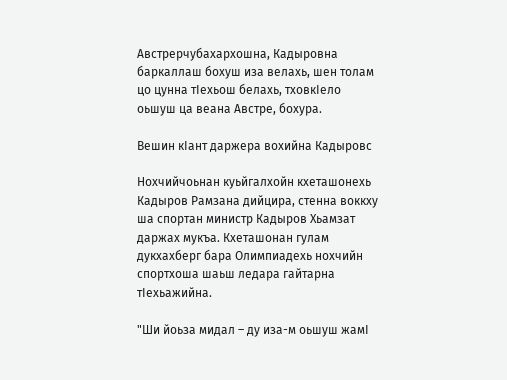Австрерчубахархошна, Кадыровна баркаллаш бохуш иза велахь, шен толам цо цунна тIехьош белахь, тховкIело оьшуш ца веана Австре, бохура.

Вешин кIант даржера вохийна Кадыровс

Нохчийчоьнан куьйгалхойн кхеташонехь Кадыров Рамзана дийцира, стенна воккху ша спортан министр Кадыров Хьамзат даржах мукъа. Кхеташонан гулам дукхахберг бара Олимпиадехь нохчийн спортхоша шаьш ледара гайтарна тIехьажийна.

"Ши йоьза мидал – ду иза-м оьшуш жамI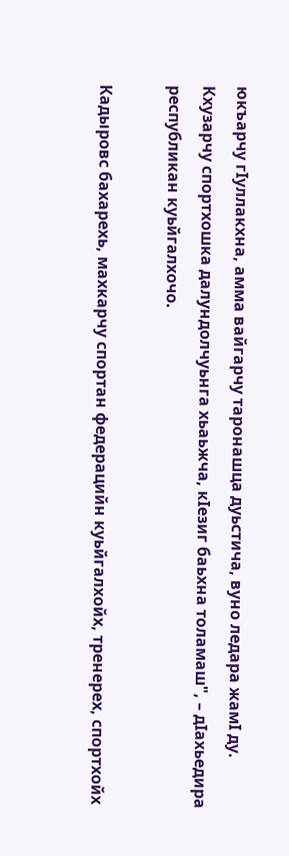юкъарчу гIуллакхна, амма вайгарчу таронашца дуьстича, вуно ледара жамI ду. Кхузарчу спортхошка далундолчуьнга хьаьжча, кIезиг баьхна толамаш", – дIахьедира республикан куьйгалхочо.

Кадыровс бахарехь, махкарчу спортан федерацийн куьйгалхойх, тренерех, спортхойх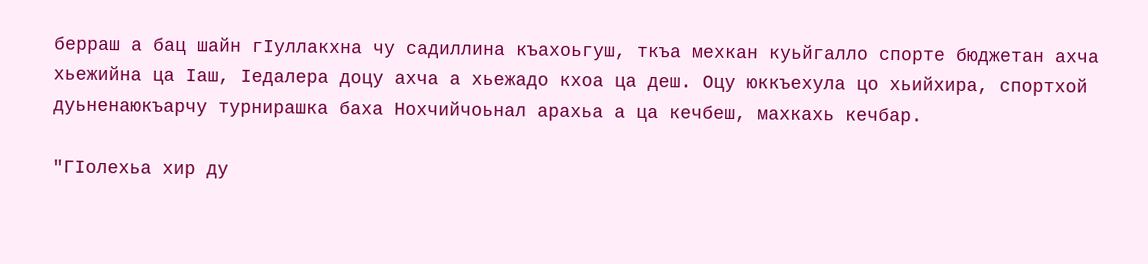берраш а бац шайн гIуллакхна чу садиллина къахоьгуш, ткъа мехкан куьйгалло спорте бюджетан ахча хьежийна ца Iаш, Iедалера доцу ахча а хьежадо кхоа ца деш. Оцу юккъехула цо хьийхира, спортхой дуьненаюкъарчу турнирашка баха Нохчийчоьнал арахьа а ца кечбеш, махкахь кечбар.

"ГIолехьа хир ду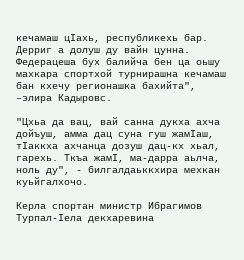кечамаш цIахь, республикехь бар. Дерриг а долуш ду вайн цунна. Федерацеша бух балийча бен ца оьшу махкара спортхой турнирашна кечамаш бан кхечу регионашка бахийта", –элира Кадыровс.

"Цхьа да вац, вай санна дукха ахча дойъуш, амма дац суна гуш жамIаш, тIаккха ахчанца дозуш дац-кх хьал, гарехь. Ткъа жамI, ма-дарра аьлча, ноль ду", - билгалдаьккхира мехкан куьйгалхочо.

Керла спортан министр Ибрагимов Турпал-Iела декхаревина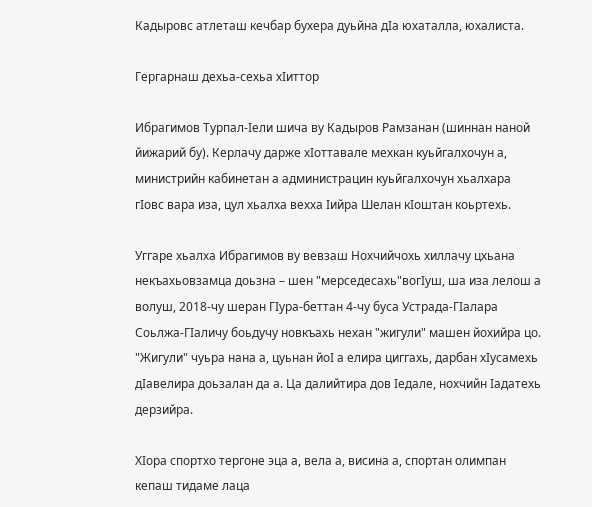Кадыровс атлеташ кечбар бухера дуьйна дIа юхаталла, юхалиста.

Гергарнаш дехьа-сехьа хIиттор

Ибрагимов Турпал-Iели шича ву Кадыров Рамзанан (шиннан наной йижарий бу). Керлачу дарже хIоттавале мехкан куьйгалхочун а, министрийн кабинетан а администрацин куьйгалхочун хьалхара гIовс вара иза, цул хьалха вехха Iийра Шелан кIоштан коьртехь.

Уггаре хьалха Ибрагимов ву вевзаш Нохчийчохь хиллачу цхьана некъахьовзамца доьзна – шен "мерседесахь"вогIуш, ша иза лелош а волуш, 2018-чу шеран ГIура-беттан 4-чу буса Устрада-ГIалара Соьлжа-ГIаличу боьдучу новкъахь нехан "жигули" машен йохийра цо. "Жигули" чуьра нана а, цуьнан йоI а елира циггахь, дарбан хIусамехь дIавелира доьзалан да а. Ца далийтира дов Iедале, нохчийн Iадатехь дерзийра.

ХIора спортхо тергоне эца а, вела а, висина а, спортан олимпан кепаш тидаме лаца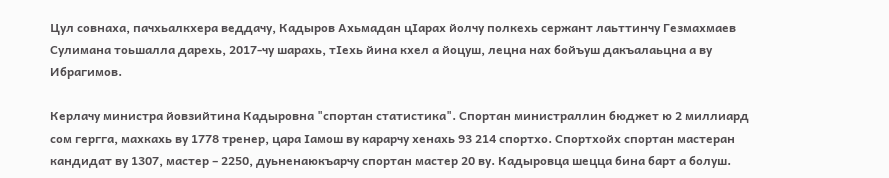Цул совнаха, пачхьалкхера веддачу, Кадыров Ахьмадан цIарах йолчу полкехь сержант лаьттинчу Гезмахмаев Сулимана тоьшалла дарехь, 2017-чу шарахь, тIехь йина кхел а йоцуш, лецна нах бойъуш дакъалаьцна а ву Ибрагимов.

Керлачу министра йовзийтина Кадыровна "спортан статистика". Спортан министраллин бюджет ю 2 миллиард сом гергга, махкахь ву 1778 тренер, цара Iамош ву карарчу хенахь 93 214 спортхо. Спортхойх спортан мастеран кандидат ву 1307, мастер – 2250, дуьненаюкъарчу спортан мастер 20 ву. Кадыровца шецца бина барт а болуш.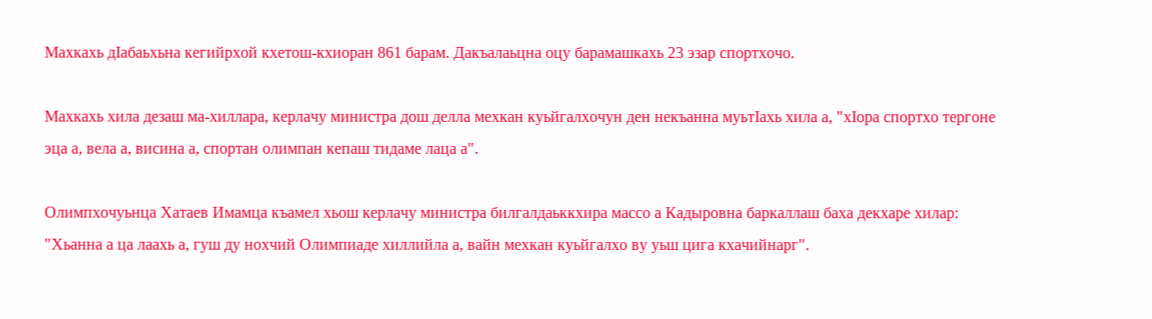Махкахь дIабаьхьна кегийрхой кхетош-кхиоран 861 барам. Дакъалаьцна оцу барамашкахь 23 эзар спортхочо.

Махкахь хила дезаш ма-хиллара, керлачу министра дош делла мехкан куьйгалхочун ден некъанна муьтIахь хила а, "хIора спортхо тергоне эца а, вела а, висина а, спортан олимпан кепаш тидаме лаца а".

Олимпхочуьнца Хатаев Имамца къамел хьош керлачу министра билгалдаьккхира массо а Кадыровна баркаллаш баха декхаре хилар: "Хьанна а ца лаахь а, гуш ду нохчий Олимпиаде хиллийла а, вайн мехкан куьйгалхо ву уьш цига кхачийнарг".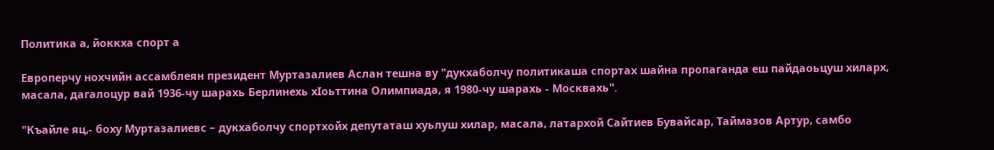Политика а, йоккха спорт а

Европерчу нохчийн ассамблеян президент Муртазалиев Аслан тешна ву "дукхаболчу политикаша спортах шайна пропаганда еш пайдаоьцуш хиларх, масала, дагалоцур вай 1936-чу шарахь Берлинехь хIоьттина Олимпиада, я 1980-чу шарахь - Москвахь".

"Къайле яц,- боху Муртазалиевс – дукхаболчу спортхойх депутаташ хуьлуш хилар, масала, латархой Сайтиев Бувайсар, Таймазов Артур, самбо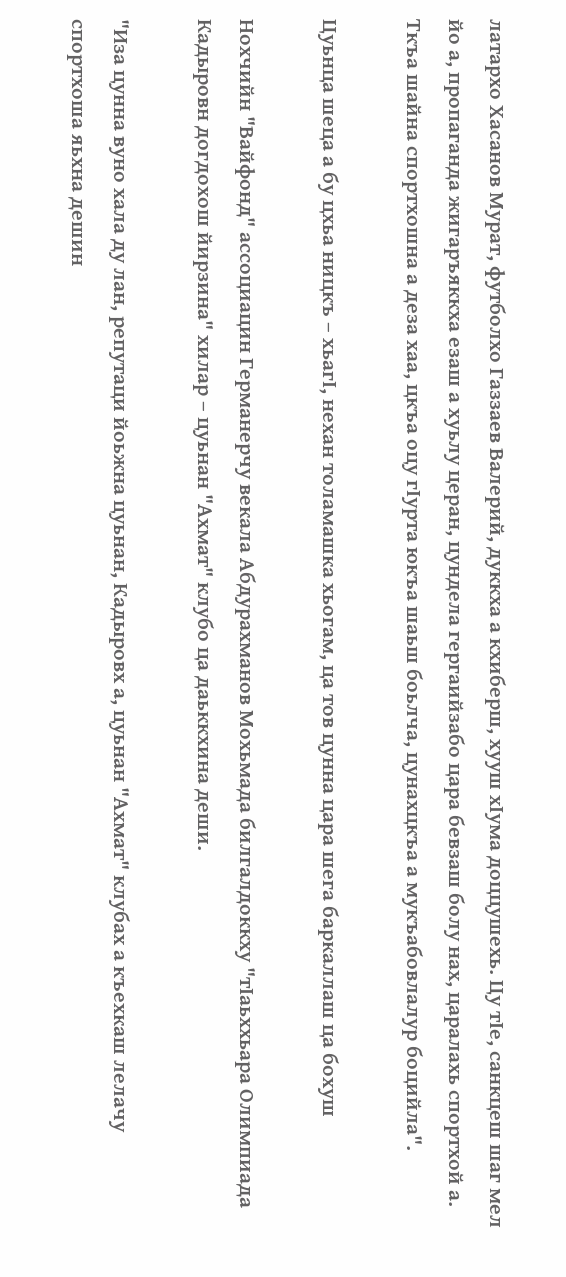латархо Хасанов Мурат, футболхо Газзаев Валерий, дуккха а кхиберш, хууш хIума доццушехь. Цу тIе, санкцеш шаг мел йо а, пропаганда жигаръяккха езаш а хуьлу церан, цундела гергаийзабо цара бевзаш болу нах, царалахь спортхой а. Ткъа шайна спортхошна а деза хаа, цкъа оцу гIурта юкъа шаьш боьлча, цунахцкъа а мукъабовлалур боцийла".

Цуьнца шеца а бу цхьа ницкъ – хьагI, нехан толамашка хьогам, ца тов цунна цара шега баркаллаш ца бохуш

Нохчийн "Вайфонд" ассоциацин Германерчу векала Абдурахманов Мохьмада билгалдоккху "тIаьххьара Олимпиада Кадыровн догдохош йирзина" хилар – цуьнан "Ахмат" клубо ца даьккхина деши.

"Иза цунна вуно хала ду лан, репутаци йоьжна цуьнан, Кадыровх а, цуьнан "Ахмат" клубах а къехкаш лелачу спортхоша яьхна дешин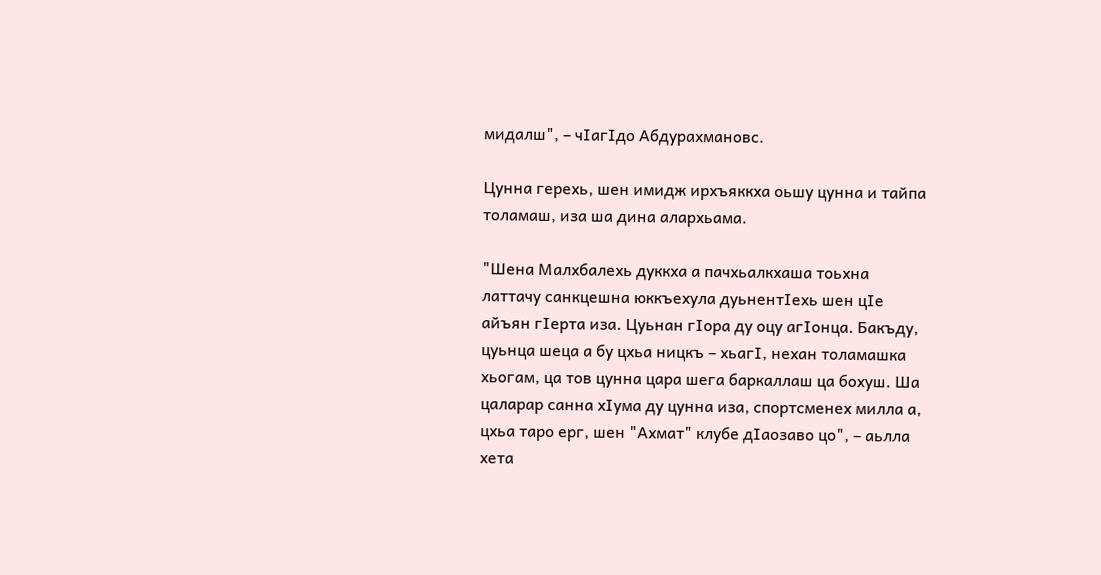мидалш", – чIагIдо Абдурахмановс.

Цунна герехь, шен имидж ирхъяккха оьшу цунна и тайпа толамаш, иза ша дина алархьама.

"Шена Малхбалехь дуккха а пачхьалкхаша тоьхна латтачу санкцешна юккъехула дуьнентIехь шен цIе айъян гIерта иза. Цуьнан гIора ду оцу агIонца. Бакъду, цуьнца шеца а бу цхьа ницкъ – хьагI, нехан толамашка хьогам, ца тов цунна цара шега баркаллаш ца бохуш. Ша цаларар санна хIума ду цунна иза, спортсменех милла а, цхьа таро ерг, шен "Ахмат" клубе дIаозаво цо", – аьлла хета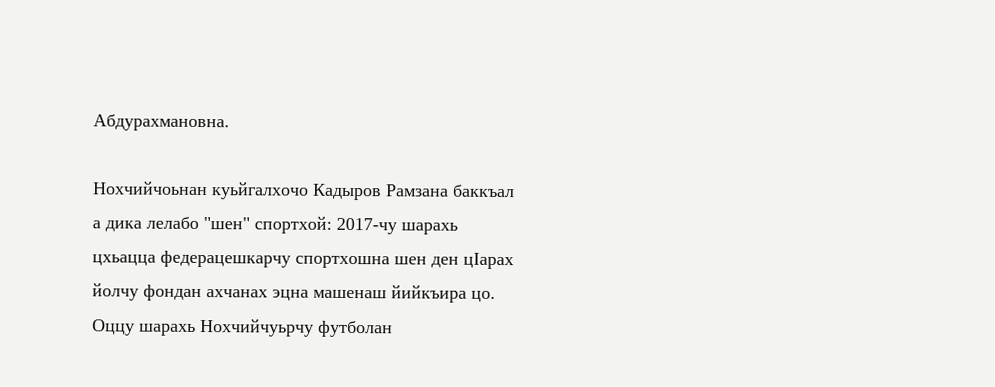Абдурахмановна.

Нохчийчоьнан куьйгалхочо Кадыров Рамзана баккъал а дика лелабо "шен" спортхой: 2017-чу шарахь цхьацца федерацешкарчу спортхошна шен ден цIарах йолчу фондан ахчанах эцна машенаш йийкъира цо. Оццу шарахь Нохчийчуьрчу футболан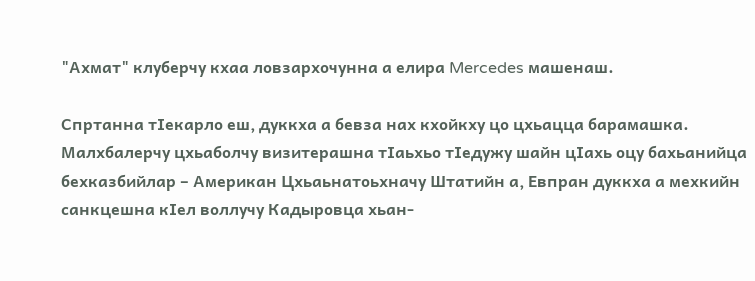"Ахмат" клуберчу кхаа ловзархочунна а елира Mercedes машенаш.

Спртанна тIекарло еш, дуккха а бевза нах кхойкху цо цхьацца барамашка. Малхбалерчу цхьаболчу визитерашна тIаьхьо тIедужу шайн цIахь оцу бахьанийца бехказбийлар – Американ Цхьаьнатоьхначу Штатийн а, Евпран дуккха а мехкийн санкцешна кIел воллучу Кадыровца хьан-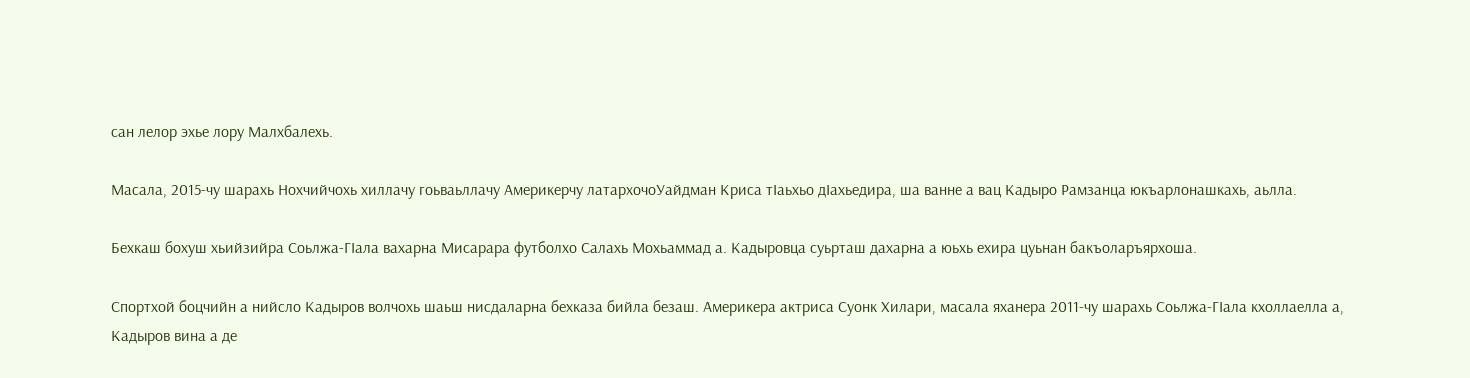сан лелор эхье лору Малхбалехь.

Масала, 2015-чу шарахь Нохчийчохь хиллачу гоьваьллачу Америкерчу латархочоУайдман Криса тIаьхьо дIахьедира, ша ванне а вац Кадыро Рамзанца юкъарлонашкахь, аьлла.

Бехкаш бохуш хьийзийра Соьлжа-ГIала вахарна Мисарара футболхо Салахь Мохьаммад а. Кадыровца суьрташ дахарна а юьхь ехира цуьнан бакъоларъярхоша.

Спортхой боцчийн а нийсло Кадыров волчохь шаьш нисдаларна бехказа бийла безаш. Америкера актриса Суонк Хилари, масала яханера 2011-чу шарахь Соьлжа-ГIала кхоллаелла а, Кадыров вина а де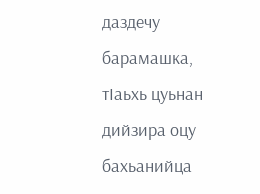даздечу барамашка, тIаьхь цуьнан дийзира оцу бахьанийца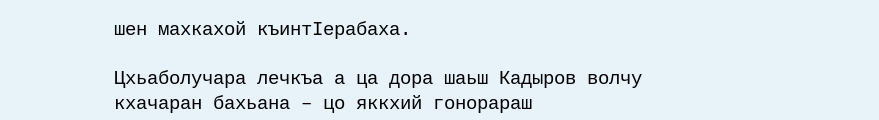шен махкахой къинтIерабаха.

Цхьаболучара лечкъа а ца дора шаьш Кадыров волчу кхачаран бахьана – цо яккхий гонорараш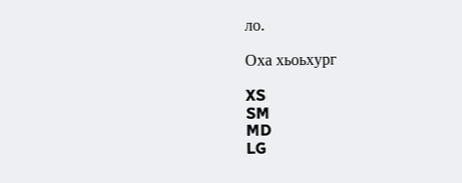ло.

Оха хьоьхург

XS
SM
MD
LG